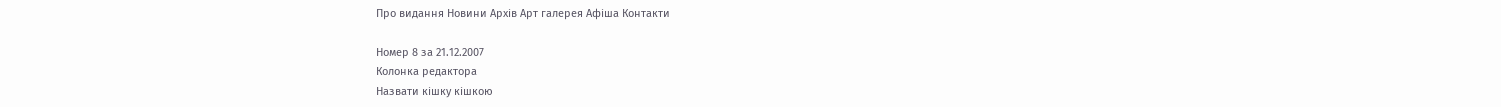Про видання Новини Архів Арт галерея Афіша Контакти

Номер 8 за 21.12.2007
Колонка редактора
Назвати кішку кішкою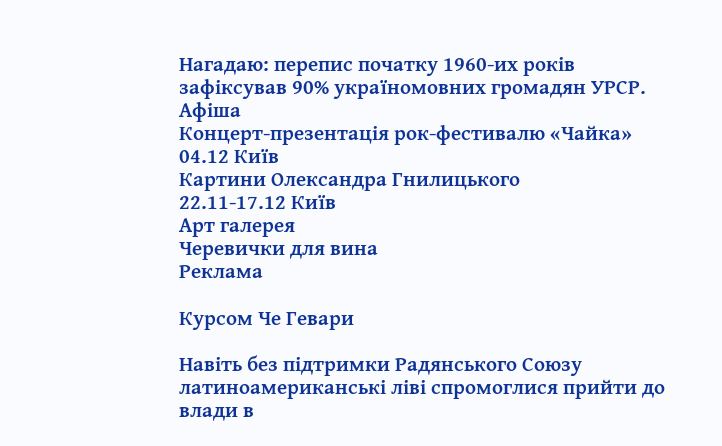Нагадаю: перепис початку 1960-их років зафіксував 90% україномовних громадян УРСР.
Афіша
Концерт-презентація рок-фестивалю «Чайка»
04.12 Київ
Картини Олександра Гнилицького
22.11-17.12 Київ
Арт галерея
Черевички для вина
Реклама

Курсом Че Гевари

Навіть без підтримки Радянського Союзу латиноамериканські ліві спромоглися прийти до влади в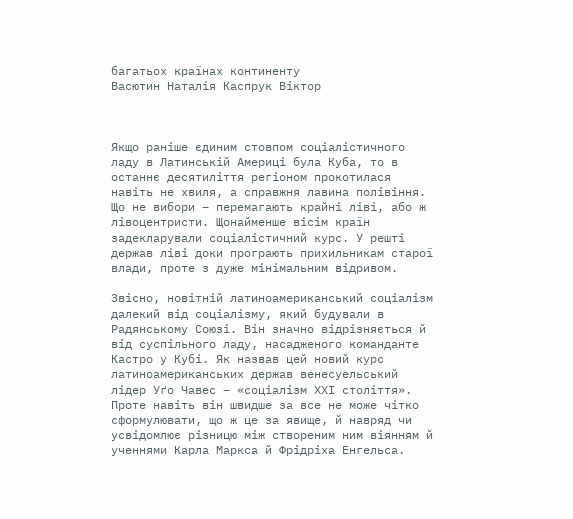багатьох країнах континенту
Васютин Наталія Каспрук Віктор



Якщо раніше єдиним стовпом соціалістичного ладу в Латинській Америці була Куба, то в останнє десятиліття регіоном прокотилася навіть не хвиля, а справжня лавина полівіння. Що не вибори – перемагають крайні ліві, або ж лівоцентристи. Щонайменше вісім країн задекларували соціалістичний курс. У решті держав ліві доки програють прихильникам старої влади, проте з дуже мінімальним відривом.

Звісно, новітній латиноамериканський соціалізм далекий від соціалізму, який будували в Радянському Союзі. Він значно відрізняється й від суспільного ладу, насадженого команданте Кастро у Кубі. Як назвав цей новий курс латиноамериканських держав венесуельський лідер Уґо Чавес – «соціалізм ХХI століття». Проте навіть він швидше за все не може чітко сформулювати, що ж це за явище, й навряд чи усвідомлює різницю між створеним ним віянням й ученнями Карла Маркса й Фрідріха Енгельса.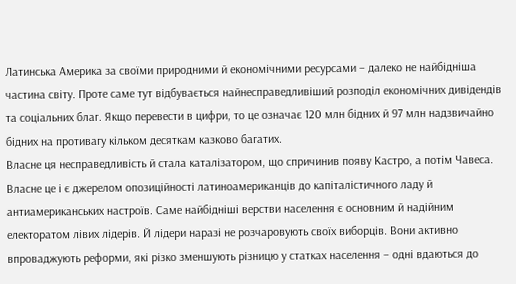Латинська Америка за своїми природними й економічними ресурсами – далеко не найбідніша частина світу. Проте саме тут відбувається найнесправедливіший розподіл економічних дивідендів та соціальних благ. Якщо перевести в цифри, то це означає 120 млн бідних й 97 млн надзвичайно бідних на противагу кільком десяткам казково багатих.
Власне ця несправедливість й стала каталізатором, що спричинив появу Кастро, а потім Чавеса. Власне це і є джерелом опозиційності латиноамериканців до капіталістичного ладу й антиамериканських настроїв. Саме найбідніші верстви населення є основним й надійним електоратом лівих лідерів. Й лідери наразі не розчаровують своїх виборців. Вони активно впроваджують реформи, які різко зменшують різницю у статках населення – одні вдаються до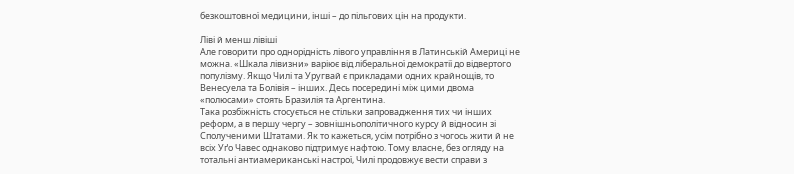безкоштовної медицини, інші – до пільгових цін на продукти.

Ліві й менш лівіші
Але говорити про однорідність лівого управління в Латинській Америці не можна. «Шкала лівизни» варіює від ліберальної демократії до відвертого популізму. Якщо Чилі та Уругвай є прикладами одних крайнощів, то Венесуела та Болівія – інших. Десь посередині між цими двома «полюсами» стоять Бразилія та Аргентина.
Така розбіжність стосується не стільки запровадження тих чи інших реформ, а в першу чергу – зовнішньополітичного курсу й відносин зі Сполученими Штатами. Як то кажеться, усім потрібно з чогось жити й не всіх Уґо Чавес однаково підтримує нафтою. Тому власне, без огляду на тотальні антиамериканські настрої, Чилі продовжує вести справи з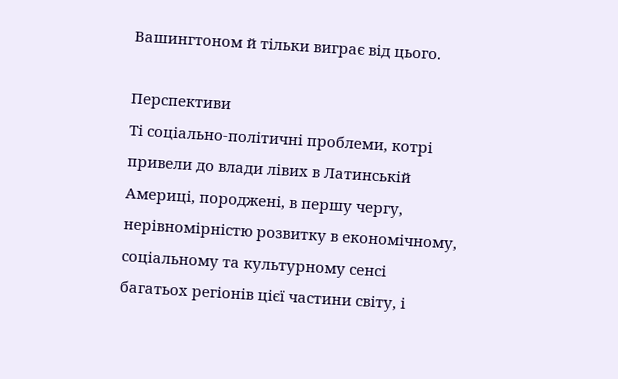Вашингтоном й тільки виграє від цього.

Перспективи
Ті соціально-політичні проблеми, котрі привели до влади лівих в Латинській Америці, породжені, в першу чергу, нерівномірністю розвитку в економічному, соціальному та культурному сенсі багатьох регіонів цієї частини світу, і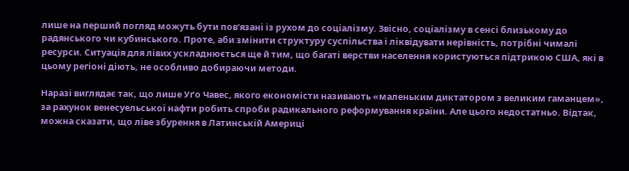лише на перший погляд можуть бути пов’язані із рухом до соціалізму. Звісно, соціалізму в сенсі близькому до радянського чи кубинського. Проте, аби змінити структуру суспільства і ліквідувати нерівність, потрібні чималі ресурси. Ситуація для лівих ускладнюється ще й тим, що багаті верстви населення користуються підтрикою США, які в цьому регіоні діють, не особливо добираючи методи.

Наразі виглядає так, що лише Уґо Чавес, якого економісти називають «маленьким диктатором з великим гаманцем», за рахунок венесуельської нафти робить спроби радикального реформування країни. Але цього недостатньо. Відтак, можна сказати, що ліве збурення в Латинській Америці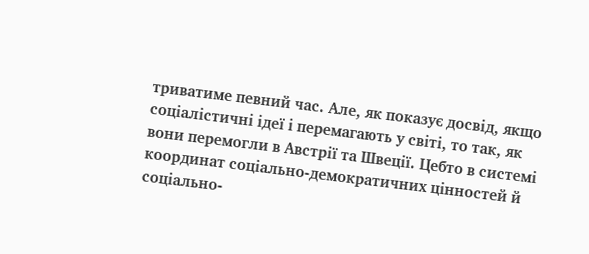триватиме певний час. Але, як показує досвід, якщо соціалістичні ідеї і перемагають у світі, то так, як вони перемогли в Австрії та Швеції. Цебто в системі координат соціально-демократичних цінностей й соціально-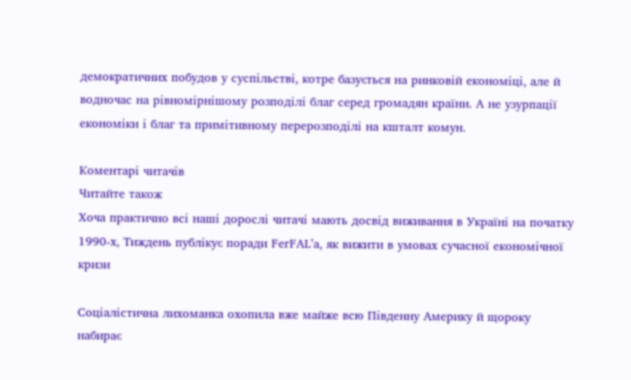демократичних побудов у суспільстві, котре базується на ринковій економіці, але й водночас на рівномірнішому розподілі благ серед громадян країни. А не узурпації економіки і благ та примітивному перерозподілі на кшталт комун.

Коментарі читачів
Читайте також
Хоча практично всі наші дорослі читачі мають досвід виживання в Україні на початку 1990-х, Тиждень публікує поради FerFAL’а, як вижити в умовах сучасної економічної кризи

Соціалістична лихоманка охопила вже майже всю Південну Америку й щороку набирає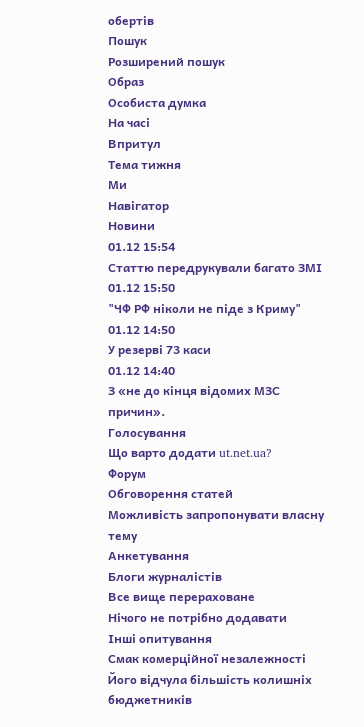обертів
Пошук
Розширений пошук
Образ
Особиста думка
На часі
Впритул
Тема тижня
Ми
Навігатор
Новини
01.12 15:54
Статтю передрукували багато ЗМІ
01.12 15:50
"ЧФ РФ ніколи не піде з Криму"
01.12 14:50
У резерві 73 каси
01.12 14:40
З «не до кінця відомих МЗС причин».
Голосування
Що варто додати ut.net.ua?
Форум
Обговорення статей
Можливість запропонувати власну тему
Анкетування
Блоги журналістів
Все вище перераховане
Нічого не потрібно додавати
Інші опитування
Смак комерційної незалежності
Його відчула більшість колишніх бюджетників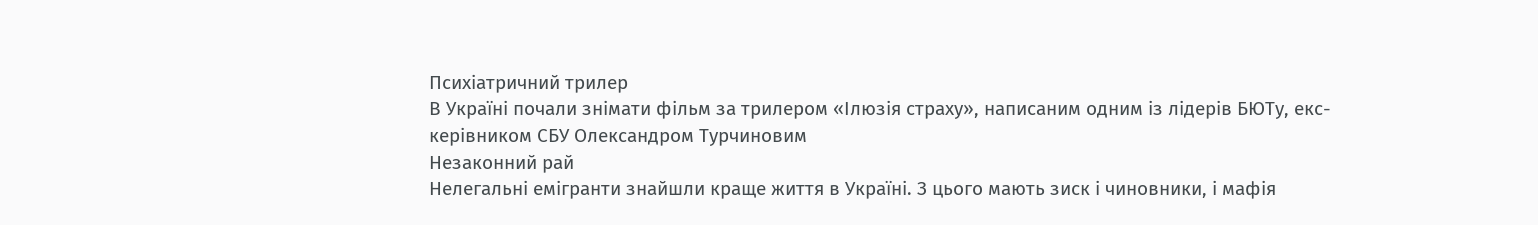Психіатричний трилер
В Україні почали знімати фільм за трилером «Ілюзія страху», написаним одним із лідерів БЮТу, екс-керівником СБУ Олександром Турчиновим
Незаконний рай
Нелегальні емігранти знайшли краще життя в Україні. З цього мають зиск і чиновники, і мафія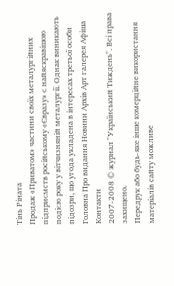Тінь Ріната
Продаж «Приватом» частини своїх металургійних підприємств російському «Євразу» є найяскравішою подією року у вітчизняній металургії. Однак виникають підозри, що угода укладена в інтересах третьої особи
Головна Про видання Новини Архів Арт галерея Афіша Контакти
2007-2008 © журнал "Український Тиждень". Всі права захищено.
Передрук або будь-яке інше комерційне використання матеріалів сайту можливе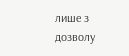лише з дозволу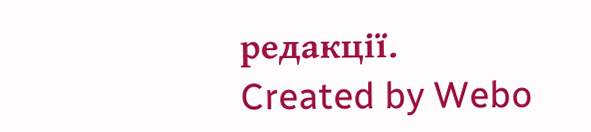редакції.
Created by Webo